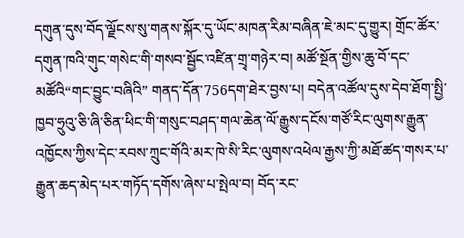དགུན་དུས་བོད་ལྗོངས་སུ་གནས་སྐོར་དུ་ཡོང་མཁན་རིམ་བཞིན་ཇེ་མང་དུ་གྱུར། གྲོང་ཚོར་དགུན་ཁའི་གུང་གསེང་གི་གསབ་སྦྱོང་འཛིན་གྲྭ་གཉེར་བ། མཚོ་སྔོན་གྱིས་ཆུ་བོ་དང་མཚོའི“གང་བྱུང་བཞིའི” གནད་དོན་756དག་ཐེར་བྱས་པ། བདེན་འཚོལ་དུས་དེབ་ཐོག་སྤྱི་ཁྱབ་ཧྲུའུ་ཅི་ཞི་ཅིན་ཕིང་གི་གསུང་བཤད་གལ་ཆེན་ལོ་རྒྱུས་དངོས་གཙོ་རིང་ལུགས་རྒྱུན་འཁྱོངས་ཀྱིས་དེང་རབས་ཀྲུང་གོའི་མར་ཁེ་སི་རིང་ལུགས་འཕེལ་རྒྱས་ཀྱི་མཐོ་ཚད་གསར་པ་རྒྱུན་ཆད་མེད་པར་གཏོད་དགོས་ཞེས་པ་སྤེལ་བ། བོད་རང་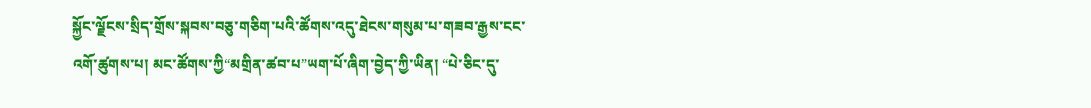སྐྱོང་ལྗོངས་སྲིད་གྲོས་སྐབས་བཅུ་གཅིག་པའི་ཚོགས་འདུ་ཐེངས་གསུམ་པ་གཟབ་རྒྱས་ངང་འགོ་ཚུགས་པ། མང་ཚོགས་ཀྱི“མགྲིན་ཚབ་པ”ཡག་པོ་ཞིག་བྱེད་ཀྱི་ཡིན། “པེ་ཅིང་དུ་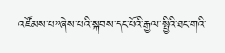འཛོམས་པ”ཞེས་པའི་སྐབས་དང་པོའི་རྒྱལ་སྤྱིའི་ཐང་གའི་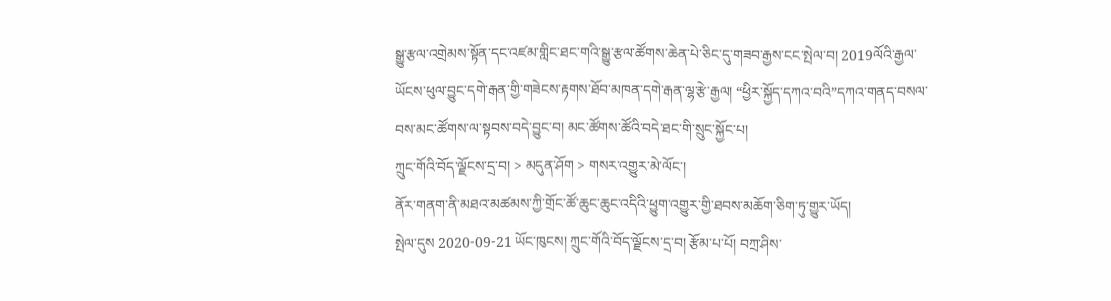སྒྱུ་རྩལ་འགྲེམས་སྟོན་དང་འཛམ་གླིང་ཐང་གའི་སྒྱུ་རྩལ་ཚོགས་ཆེན་པེ་ཅིང་དུ་གཟབ་རྒྱས་ངང་སྤེལ་བ། 2019ལོའི་རྒྱལ་ཡོངས་ཕུལ་བྱུང་དགེ་རྒན་གྱི་གཟེངས་རྟགས་ཐོབ་མཁན་དགེ་རྒན་ལྷ་རྩེ་རྒྱལ། “ཕྱིར་སྐྱོད་དཀའ་བའི”དཀའ་གནད་བསལ་བས་མང་ཚོགས་ལ་སྟབས་བདེ་བྱུང་བ། མང་ཚོགས་ཚོའི་བདེ་ཐང་གི་སྲུང་སྐྱོང་པ།
ཀྲུང་གོའི་བོད་ལྗོངས་དྲ་བ། > མདུན་ཤོག > གསར་འགྱུར་མེ་ལོང་།
ནོར་གནག་ནི་མཐའ་མཚམས་ཀྱི་གྲོང་ཚོ་ཆུང་ཆུང་འདིའི་ཕྱུག་འགྱུར་གྱི་ཐབས་མཆོག་ཅིག་ཏུ་གྱུར་ཡོད།
སྤེལ་དུས 2020-09-21 ཡོང་ཁུངས། ཀྲུང་གོའི་བོད་ལྗོངས་དྲ་བ། རྩོམ་པ་པོ། བཀྲ་ཤིས་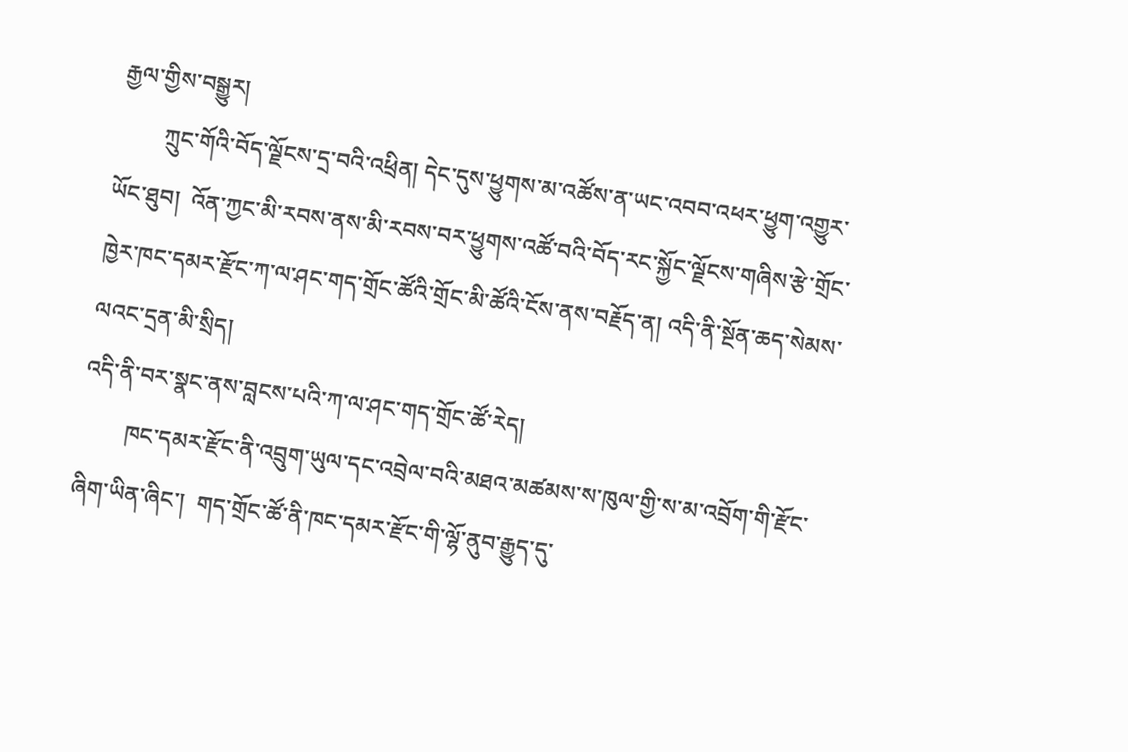རྒྱལ་གྱིས་བསྒྱུར།
        ཀྲུང་གོའི་བོད་ལྗོངས་དྲ་བའི་འཕྲིན། དེང་དུས་ཕྱུགས་མ་འཚོས་ན་ཡང་འབབ་འཕར་ཕྱུག་འགྱུར་ཡོང་ཐུབ།  འོན་ཀྱང་མི་རབས་ནས་མི་རབས་བར་ཕྱུགས་འཚོ་བའི་བོད་རང་སྐྱོང་ལྗོངས་གཞིས་རྩེ་གྲོང་ཁྱེར་ཁང་དམར་རྫོང་ཀ་ལ་ཤང་གད་གྲོང་ཚོའི་གྲོང་མི་ཚོའི་ངོས་ནས་བརྗོད་ན། འདི་ནི་སྔོན་ཆད་སེམས་ལའང་དྲན་མི་སྲིད།
འདི་ནི་བར་སྣང་ནས་བླངས་པའི་ཀ་ལ་ཤང་གད་གྲོང་ཚོ་རེད།
        ཁང་དམར་རྫོང་ནི་འབྲུག་ཡུལ་དང་འབྲེལ་བའི་མཐའ་མཚམས་ས་ཁུལ་གྱི་ས་མ་འབྲོག་གི་རྫོང་ཞིག་ཡིན་ཞིང་།  གད་གྲོང་ཚོ་ནི་ཁང་དམར་རྫོང་གི་ལྷོ་ནུབ་རྒྱུད་དུ་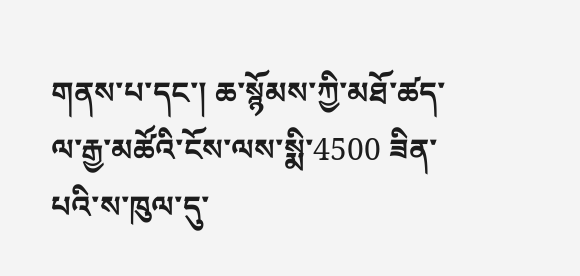གནས་པ་དང་། ཆ་སྙོམས་ཀྱི་མཐོ་ཚད་ལ་རྒྱ་མཚོའི་ངོས་ལས་སྨི་4500 ཟིན་པའི་ས་ཁུལ་དུ་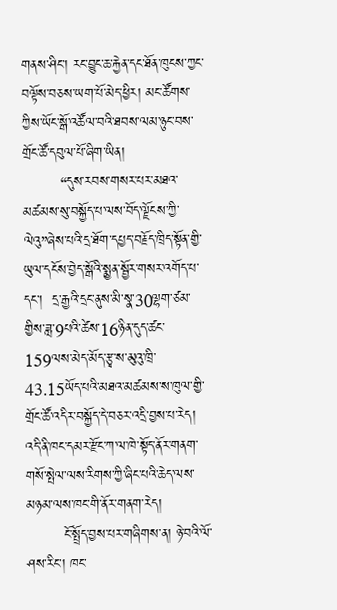གནས་ཤིང་། རང་བྱུང་ཆ་རྐྱེན་དང་ཐོན་ཁུངས་ཀྱང་བལྟོས་བཅས་ཡག་པོ་མེད་ཕྱིར། མང་ཚོགས་ཀྱིས་ཡོང་སྒོ་འཚོལ་བའི་ཐབས་ལམ་ཉུང་བས་གྲོང་ཚོ་དབུལ་པོ་ཞིག་ཡིན།
        “དུས་རབས་གསར་པར་མཐའ་མཚམས་སུ་བསྐྱོད་པ་ལས་བོད་ལྗོངས་ཀྱི་ལེའུ”ཞེས་པའི་དྲ་ཐོག་དཔྱད་བརྗོད་ཁྲིད་སྟོན་གྱི་ཡུལ་དངོས་བྱེད་སྒོའི་སྨྱན་སྦྱོར་གསར་འགོད་པ་དང་།  དྲ་རྒྱའི་དྲང་ནུས་མི་སྣ་30ལྷག་ཙམ་གྱིས་ཟླ་9པའི་ཚེས་16ཉིན་དུད་ཚང་159ལས་མེད་མོད་རྩྭ་ས་མུའུ་ཁྲི་43.15ཡོད་པའི་མཐའ་མཚམས་ས་ཁུལ་གྱི་གྲོང་ཚོ་འདིར་བསྐྱོད་དེ་བཅར་འདྲི་བྱས་པ་རེད།
འདི་ནི་ཁང་དམར་རྫོང་ཀ་ལ་ཁེ་སྟོད་ནོར་གནག་གསོ་སྤེལ་ལས་རིགས་ཀྱི་ཞིང་པའི་ཆེད་ལས་མཉམ་ལས་ཁང་གི་ནོར་གནག་རེད།
        ངོ་སྤྲོད་བྱས་པར་གཞིགས་ན། ཉེ་བའི་ལོ་ཤས་རིང་། ཁང་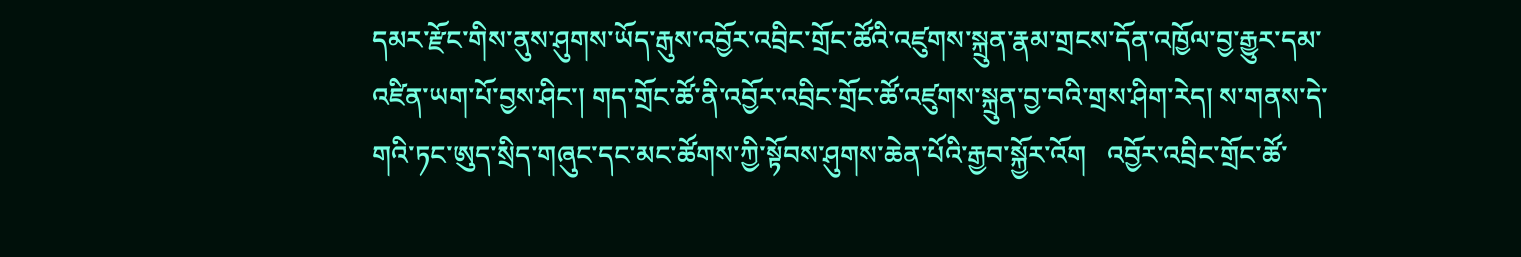དམར་རྫོང་གིས་ནུས་ཤུགས་ཡོད་རྒུས་འབྱོར་འབྲིང་གྲོང་ཚོའི་འཛུགས་སྐྲུན་རྣམ་གྲངས་དོན་འཁྱོལ་བྱ་རྒྱུར་དམ་འཛིན་ཡག་པོ་བྱས་ཤིང་། གད་གྲོང་ཚོ་ནི་འབྱོར་འབྲིང་གྲོང་ཚོ་འཛུགས་སྐྲུན་བྱ་བའི་གྲས་ཤིག་རེད། ས་གནས་དེ་གའི་ཏང་ཨུད་སྲིད་གཞུང་དང་མང་ཚོགས་ཀྱི་སྟོབས་ཤུགས་ཆེན་པོའི་རྒྱབ་སྐྱོར་འོག   འབྱོར་འབྲིང་གྲོང་ཚོ་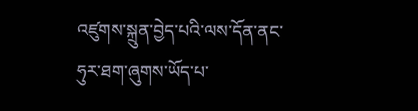འཛུགས་སྐྲུན་བྱེད་པའི་ལས་དོན་ནང་ཧུར་ཐག་ཞུགས་ཡོད་པ་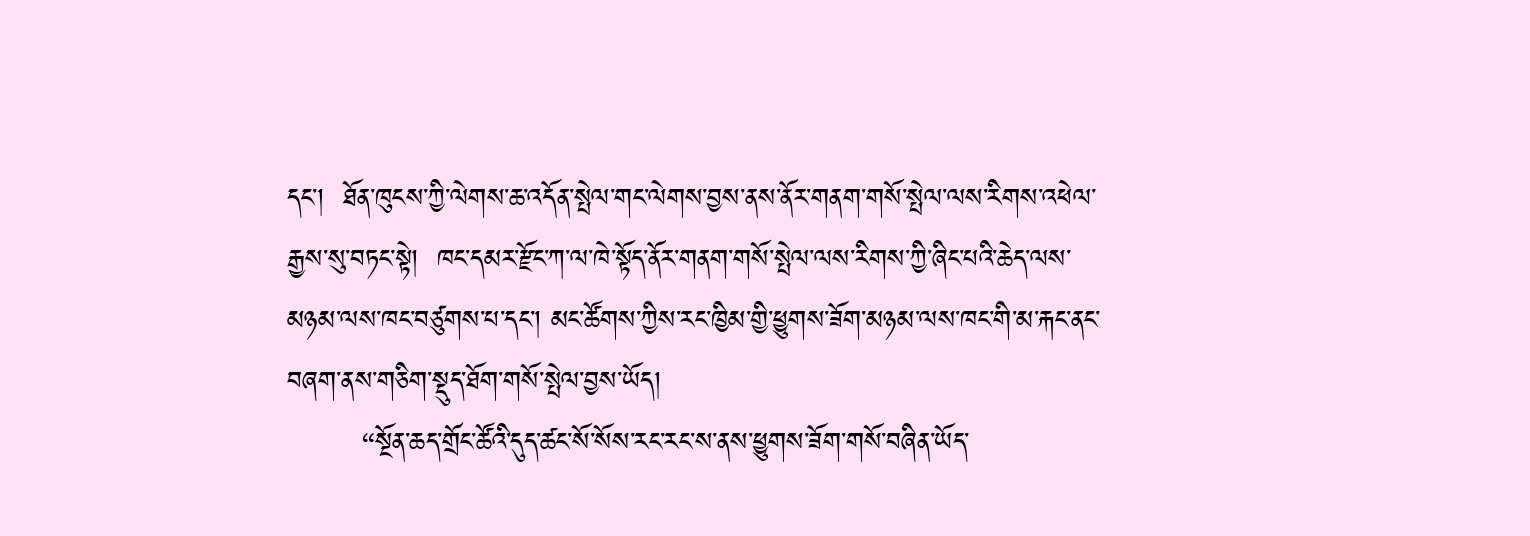དང་།  ཐོན་ཁུངས་ཀྱི་ལེགས་ཆ་འདོན་སྤེལ་གང་ལེགས་བྱས་ནས་ནོར་གནག་གསོ་སྤེལ་ལས་རིགས་འཕེལ་རྒྱས་སུ་བཏང་སྟེ།  ཁང་དམར་རྫོང་ཀ་ལ་ཁེ་སྟོད་ནོར་གནག་གསོ་སྤེལ་ལས་རིགས་ཀྱི་ཞིང་པའི་ཆེད་ལས་མཉམ་ལས་ཁང་བཙུགས་པ་དང་། མང་ཚོགས་ཀྱིས་རང་ཁྱིམ་གྱི་ཕྱུགས་ཟོག་མཉམ་ལས་ཁང་གི་མ་རྐང་ནང་བཞག་ནས་གཅིག་སྡུད་ཐོག་གསོ་སྤེལ་བྱས་ཡོད།
        “སྔོན་ཆད་གྲོང་ཚོའི་དུད་ཚང་སོ་སོས་རང་རང་ས་ནས་ཕྱུགས་ཟོག་གསོ་བཞིན་ཡོད་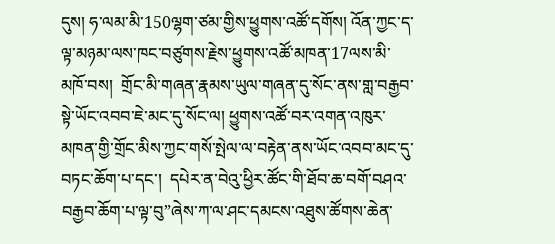དུས། ཧ་ལམ་མི་150ལྷག་ཙམ་གྱིས་ཕྱུགས་འཚོ་དགོས། འོན་ཀྱང་ད་ལྟ་མཉམ་ལས་ཁང་བཙུགས་རྗེས་ཕྱུགས་འཚོ་མཁན་17ལས་མི་མཁོ་བས།  གྲོང་མི་གཞན་རྣམས་ཡུལ་གཞན་དུ་སོང་ནས་གླ་བརྒྱབ་སྟེ་ཡོང་འབབ་ཇེ་མང་དུ་སོང་ལ། ཕྱུགས་འཚོ་བར་འགན་འཁུར་མཁན་གྱི་གྲོང་མིས་ཀྱང་གསོ་སྤེལ་ལ་བརྟེན་ནས་ཡོང་འབབ་མང་དུ་བཏང་ཆོག་པ་དང་།  དཔེར་ན་བེའུ་ཕྱིར་ཚོང་གི་ཐོབ་ཆ་བགོ་བཤའ་བརྒྱབ་ཆོག་པ་ལྟ་བུ”ཞེས་ཀ་ལ་ཤང་དམངས་འཐུས་ཚོགས་ཆེན་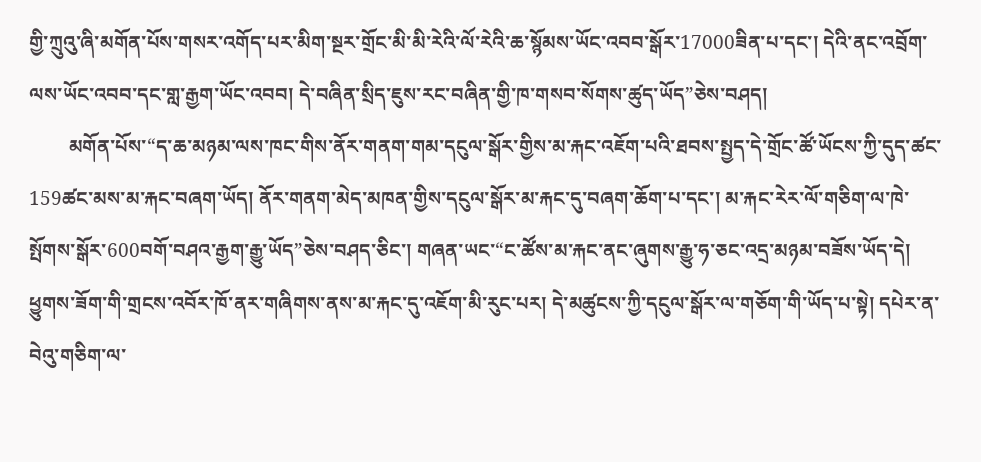གྱི་ཀྲུའུ་ཞི་མགོན་པོས་གསར་འགོད་པར་མིག་སྔར་གྲོང་མི་མི་རེའི་ལོ་རེའི་ཆ་སྙོམས་ཡོང་འབབ་སྒོར་17000ཟིན་པ་དང་། དེའི་ནང་འབྲོག་ལས་ཡོང་འབབ་དང་གླ་རྒྱག་ཡོང་འབབ། དེ་བཞིན་སྲིད་ཇུས་རང་བཞིན་གྱི་ཁ་གསབ་སོགས་ཚུད་ཡོད”ཅེས་བཤད།
        མགོན་པོས་“ད་ཆ་མཉམ་ལས་ཁང་གིས་ནོར་གནག་གམ་དངུལ་སྒོར་གྱིས་མ་རྐང་འཇོག་པའི་ཐབས་སྤྱད་དེ་གྲོང་ཚོ་ཡོངས་ཀྱི་དུད་ཚང་159ཚང་མས་མ་རྐང་བཞག་ཡོད། ནོར་གནག་མེད་མཁན་གྱིས་དངུལ་སྒོར་མ་རྐང་དུ་བཞག་ཆོག་པ་དང་། མ་རྐང་རེར་ལོ་གཅིག་ལ་ཁེ་སྤོགས་སྒོར་600བགོ་བཤའ་རྒྱག་རྒྱུ་ཡོད”ཅེས་བཤད་ཅིང་། གཞན་ཡང་“ང་ཚོས་མ་རྐང་ནང་ཞུགས་རྒྱུ་ཧ་ཅང་འདྲ་མཉམ་བཟོས་ཡོད་དེ།  ཕྱུགས་ཟོག་གི་གྲངས་འབོར་ཁོ་ནར་གཞིགས་ནས་མ་རྐང་དུ་འཇོག་མི་རུང་པར། དེ་མཚུངས་ཀྱི་དངུལ་སྒོར་ལ་གཅོག་གི་ཡོད་པ་སྟེ། དཔེར་ན་བེའུ་གཅིག་ལ་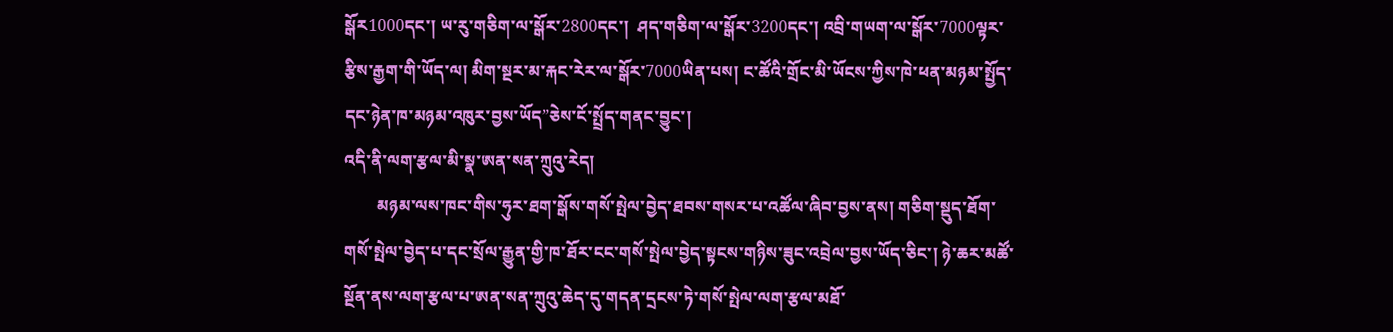སྒོར1000དང་། ཡ་རུ་གཅིག་ལ་སྒོར་2800དང་།  ཤད་གཅིག་ལ་སྒོར་3200དང་། འབྲི་གཡག་ལ་སྒོར་7000ལྟར་རྩིས་རྒྱག་གི་ཡོད་ལ། མིག་སྔར་མ་རྐང་རེར་ལ་སྒོར་7000ཡིན་པས། ང་ཚོའི་གྲོང་མི་ཡོངས་ཀྱིས་ཁེ་ཕན་མཉམ་སྤྱོད་དང་ཉེན་ཁ་མཉམ་འཁུར་བྱས་ཡོད”ཅེས་ངོ་སྤྲོད་གནང་བྱུང་།
འདི་ནི་ལག་རྩལ་མི་སྣ་ཨན་སན་ཀྲུའུ་རེད།
        མཉམ་ལས་ཁང་གིས་ཧུར་ཐག་སྒོས་གསོ་སྤེལ་བྱེད་ཐབས་གསར་པ་འཚོལ་ཞིབ་བྱས་ནས། གཅིག་སྡུད་ཐོག་གསོ་སྤེལ་བྱེད་པ་དང་སྲོལ་རྒྱུན་གྱི་ཁ་ཐོར་ངང་གསོ་སྤེལ་བྱེད་སྟངས་གཉིས་ཟུང་འབྲེལ་བྱས་ཡོད་ཅིང་། ཉེ་ཆར་མཚོ་སྔོན་ནས་ལག་རྩལ་པ་ཨན་སན་ཀྲུའུ་ཆེད་དུ་གདན་དྲངས་ཏེ་གསོ་སྤེལ་ལག་རྩལ་མཐོ་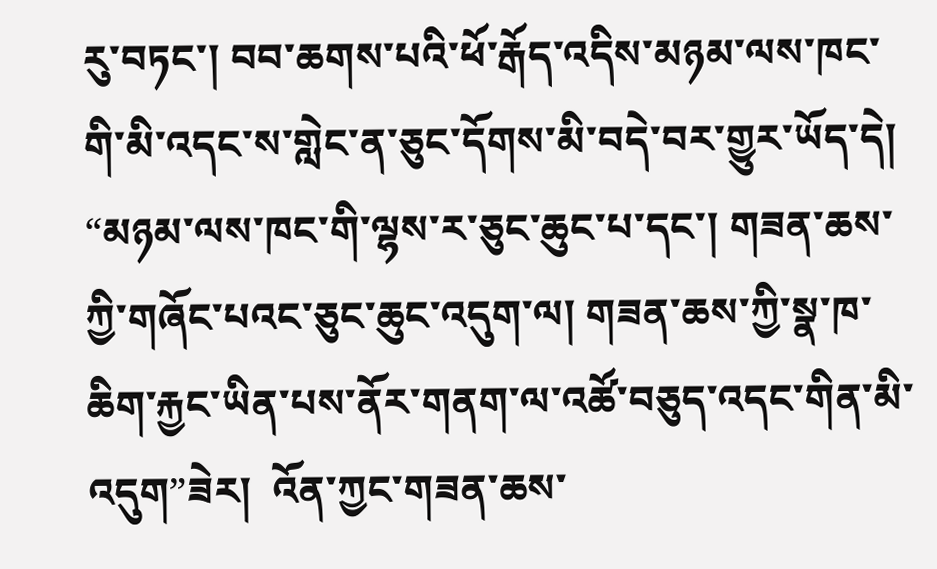རུ་བཏང་། བབ་ཆགས་པའི་ཕོ་རྒོད་འདིས་མཉམ་ལས་ཁང་གི་མི་འདང་ས་གླེང་ན་ཅུང་དོགས་མི་བདེ་བར་གྱུར་ཡོད་དེ། “མཉམ་ལས་ཁང་གི་ལྷས་ར་ཅུང་ཆུང་པ་དང་། གཟན་ཆས་ཀྱི་གཞོང་པའང་ཅུང་ཆུང་འདུག་ལ། གཟན་ཆས་ཀྱི་སྣ་ཁ་ཆིག་རྐྱང་ཡིན་པས་ནོར་གནག་ལ་འཚོ་བཅུད་འདང་གིན་མི་འདུག”ཟེར།  འོན་ཀྱང་གཟན་ཆས་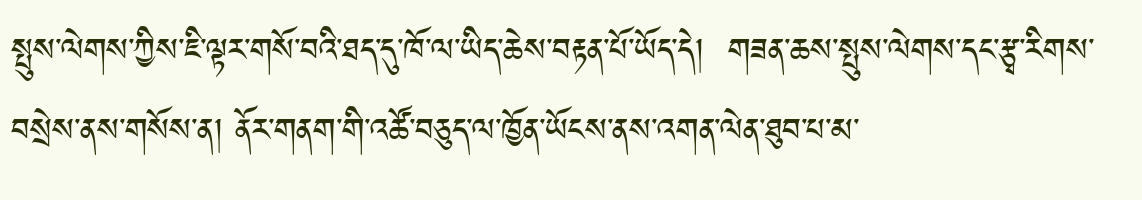སྤུས་ལེགས་ཀྱིས་ཇི་ལྟར་གསོ་བའི་ཐད་དུ་ཁོ་ལ་ཡིད་ཆེས་བརྟན་པོ་ཡོད་དེ།  གཟན་ཆས་སྤུས་ལེགས་དང་རྩྭ་རིགས་བསྲེས་ནས་གསོས་ན། ནོར་གནག་གི་འཚོ་བཅུད་ལ་ཁྱོན་ཡོངས་ནས་འགན་ལེན་ཐུབ་པ་མ་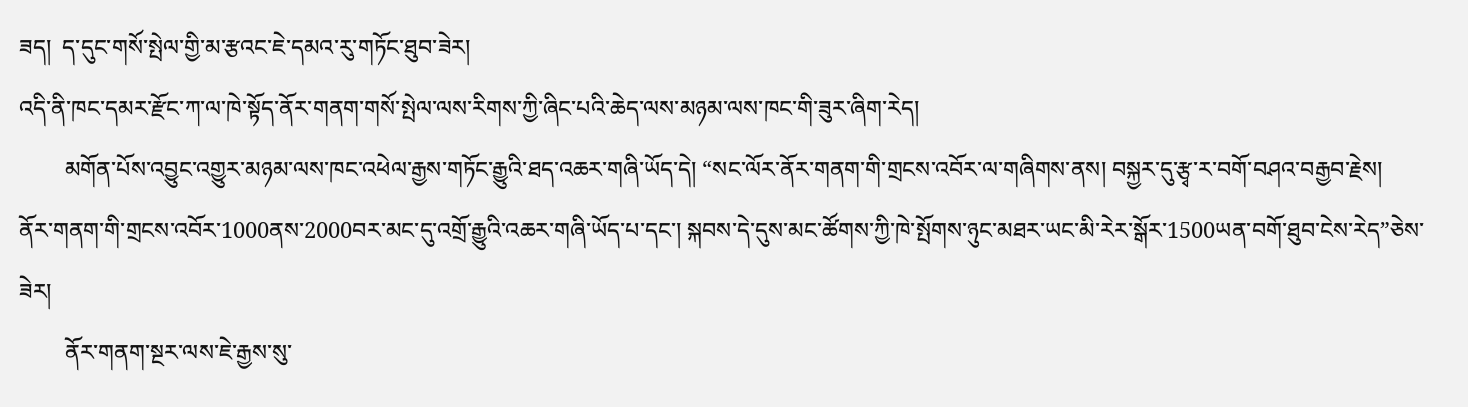ཟད།  ད་དུང་གསོ་སྤེལ་གྱི་མ་རྩའང་ཇེ་དམའ་རུ་གཏོང་ཐུབ་ཟེར།
འདི་ནི་ཁང་དམར་རྫོང་ཀ་ལ་ཁེ་སྟོད་ནོར་གནག་གསོ་སྤེལ་ལས་རིགས་ཀྱི་ཞིང་པའི་ཆེད་ལས་མཉམ་ལས་ཁང་གི་ཟུར་ཞིག་རེད།
        མགོན་པོས་འབྱུང་འགྱུར་མཉམ་ལས་ཁང་འཕེལ་རྒྱས་གཏོང་རྒྱུའི་ཐད་འཆར་གཞི་ཡོད་དེ། “སང་ལོར་ནོར་གནག་གི་གྲངས་འབོར་ལ་གཞིགས་ནས། བསྐྱར་དུ་རྩྭ་ར་བགོ་བཤའ་བརྒྱབ་རྗེས། ནོར་གནག་གི་གྲངས་འབོར་1000ནས་2000བར་མང་དུ་འགྲོ་རྒྱུའི་འཆར་གཞི་ཡོད་པ་དང་། སྐབས་དེ་དུས་མང་ཚོགས་ཀྱི་ཁེ་སྤོགས་ཉུང་མཐར་ཡང་མི་རེར་སྒོར་1500ཡན་བགོ་ཐུབ་ངེས་རེད”ཅེས་ཟེར།
        ནོར་གནག་སྔར་ལས་ཇེ་རྒྱས་སུ་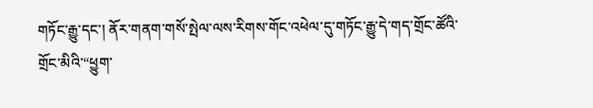གཏོང་རྒྱུ་དང་། ནོར་གནག་གསོ་སྤེལ་ལས་རིགས་གོང་འཕེལ་དུ་གཏོང་རྒྱུ་དེ་གད་གྲོང་ཚོའི་གྲོང་མིའི་“ཕྱུག་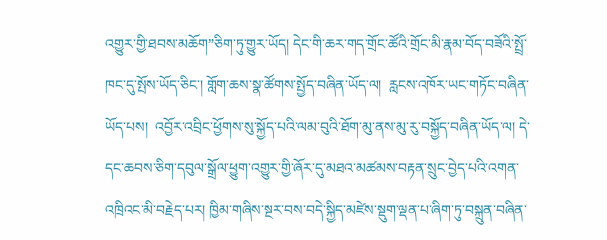འགྱུར་གྱི་ཐབས་མཆོག”ཅིག་ཏུ་གྱུར་ཡོད། དེང་གི་ཆར་གད་གྲོང་ཚོའི་གྲོང་མི་རྣམ་བོད་བཟོའི་སྤྲོ་ཁང་དུ་སྤོས་ཡོད་ཅིང་། གློག་ཆས་སྣ་ཚོགས་སྤྱོད་བཞིན་ཡོད་ལ།  རླངས་འཁོར་ཡང་གཏོང་བཞིན་ཡོད་པས།  འབྱོར་འབྲིང་ཕྱོགས་སུ་སྐྱོད་པའི་ལམ་བུའི་ཐོག་མུ་ནས་མུ་རུ་བསྐྱོད་བཞིན་ཡོད་ལ། དེ་དང་ཆབས་ཅིག་དབུལ་སྒྲོལ་ཕྱུག་འགྱུར་གྱི་ཞོར་དུ་མཐའ་མཚམས་བརྟན་སྲུང་བྱེད་པའི་འགན་འཁྲིའང་མི་བརྗེད་པར། ཁྱིམ་གཞིས་སྔར་བས་བདེ་སྐྱིད་མཛེས་སྡུག་ལྡན་པ་ཞིག་ཏུ་བསྐྲུན་བཞིན་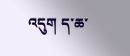འདུག ད་ཆ་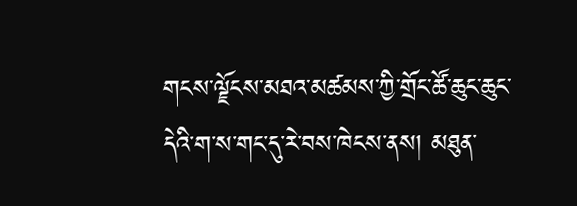གངས་ལྗོངས་མཐའ་མཚམས་ཀྱི་གྲོང་ཚོ་ཆུང་ཆུང་དེའི་ག་ས་གང་དུ་རེ་བས་ཁེངས་ནས། མཐུན་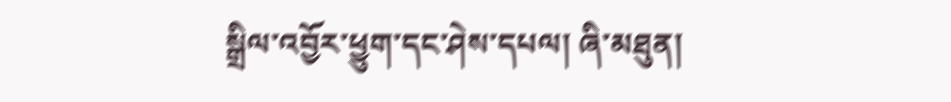སྒྲིལ་འབྱོར་ཕྱུག་དང་ཤེས་དཔལ། ཞི་མཐུན།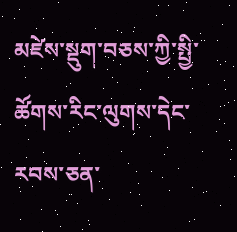མཛེས་སྡུག་བཅས་ཀྱི་སྤྱི་ཚོགས་རིང་ལུགས་དེང་རབས་ཅན་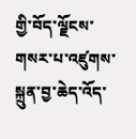གྱི་བོད་ལྗོངས་གསར་པ་འཛུགས་སྐྲུན་བྱ་ཆེད་འོད་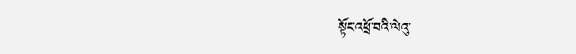སྟོང་འཕྲོ་བའི་ལེའུ་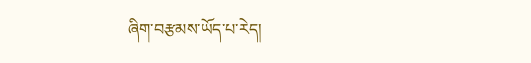ཞིག་བརྩམས་ཡོད་པ་རེད།